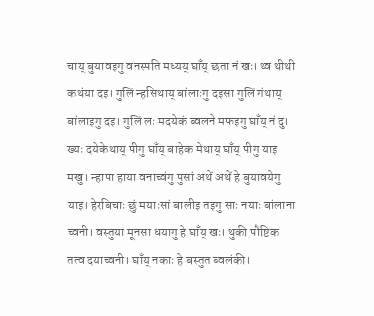चाय् बुयावइगु वनस्पति मध्यय् घाँय् छता नं खः। थ्व थीथी कथंया दइ। गुलिं न्हसिथाय् बांलाःगु दइसा गुलिं गंथाय् बांलाइगु दइ। गुलिं लः मदयेकं ब्वलने मफइगु घाँय् नं दु।
ख्यः दयेकेथाय् पीगु घाँय् बाहेक मेथाय् घाँय् पीगु याइ मखु। न्हापा हाया वनाच्वंगु पुसां अथें अथें हे बुयावयेगु याइ। हेरबिचाः छुं मयाःसां बालीइ तइगु साः नयाः बांलाना च्वनी। वस्तुया मूनसा धयागु हे घाँय् खः। थुकी पौष्टिक तत्व दयाच्वनी। घाँय् नकाः हे बस्तुत ब्वलंकी।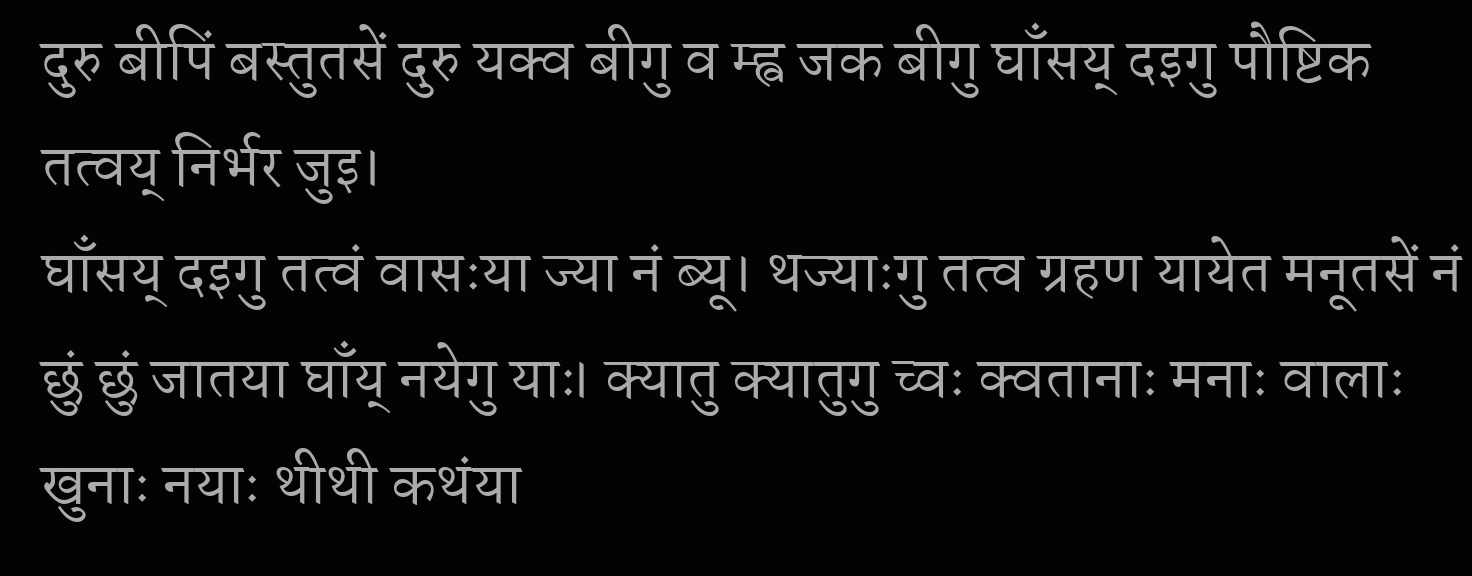दुरु बीपिं बस्तुतसें दुरु यक्व बीगु व म्ह्व जक बीगु घाँसय् दइगु पौष्टिक तत्वय् निर्भर जुइ।
घाँसय् दइगु तत्वं वासःया ज्या नं ब्यू। थज्याःगु तत्व ग्रहण यायेत मनूतसें नं छुं छुं जातया घाँय् नयेगु याः। क्यातु क्यातुगु च्वः क्वतानाः मनाः वालाः खुनाः नयाः थीथी कथंया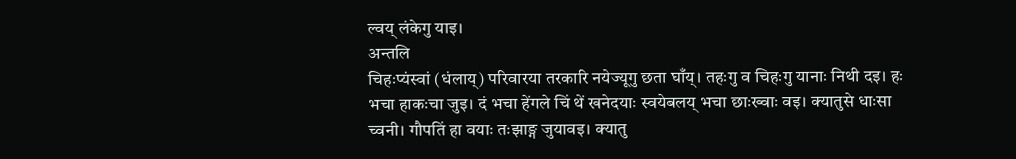ल्वय् लंकेगु याइ।
अन्तलि
चिहःप्यंस्वां (धंलाय्) परिवारया तरकारि नयेज्यूगु छता घाँय्। तहःगु व चिहःगु यानाः निथी दइ। हः भचा हाकःचा जुइ। दं भचा हेंगले चिं थें खनेदयाः स्वयेबलय् भचा छाःख्वाः वइ। क्यातुसे धाःसा च्वनी। गौपतिं हा वयाः तःझाङ्ग जुयावइ। क्यातु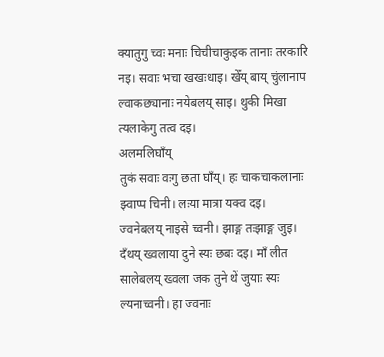क्यातुगु च्वः मनाः चिचीचाकुइक तानाः तरकारि नइ। सवाः भचा खखःधाइ। खेँय् बाय् चुंलानाप ल्वाकछ्यानाः नयेबलय् साइ। थुकी मिखा त्यलाकेगु तत्व दइ।
अलमलिघाँय्
तुकं सवाः वःगु छता घाँय्। हः चाकचाकलानाः झ्वाप्प चिनी। लःया मात्रा यक्व दइ। ज्वनेबलय् नाइसे च्वनी। झाङ्ग तःझाङ्ग जुइ। दँथय् ख्वलाया दुने स्यः छबः दइ। माँ लीत सालेबलय् ख्वला जक तुने थें जुयाः स्यः ल्यनाच्वनी। हा ज्वनाः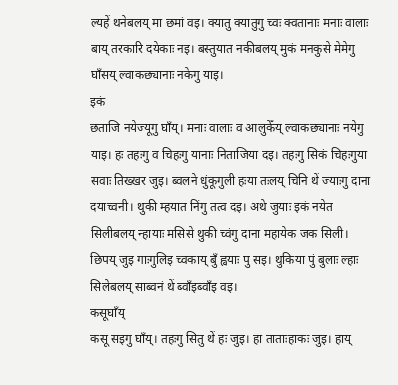ल्यहें थनेबलय् मा छमां वइ। क्यातु क्यातुगु च्वः क्वतानाः मनाः वालाः बाय् तरकारि दयेकाः नइ। बस्तुयात नकीबलय् मुकं मनकुसे मेमेगु घाँसय् ल्वाकछ्यानाः नकेगु याइ।
इकं
छताजि नयेज्यूगु घाँय्। मनाः वालाः व आलुकेँय् ल्वाकछ्यानाः नयेगु याइ। हः तहःगु व चिहःगु यानाः निताजिया दइ। तहःगु सिकं चिहःगुया सवाः तिख्खर जुइ। ब्वलने धुंकूगुली हःया तःलय् चिनि थें ज्याःगु दाना दयाच्वनी। थुकी म्हयात निंगु तत्व दइ। अथे जुयाः इकं नयेत सिलीबलय् न्हायाः मसिसे थुकी च्वंगु दाना महायेक जक सिली। छिपय् जुइ गाःगुलिइ च्वकाय् बुँ ह्वयाः पु सइ। थुकिया पुं बुलाः ल्हाः सिलेबलय् साब्वनं थें ब्वाँइब्वाँइ वइ।
कसूघाँय्
कसू सइगु घाँय्। तहःगु सितु थें हः जुइ। हा ताताःहाकः जुइ। हाय्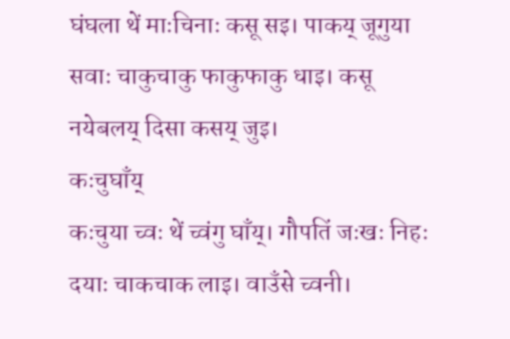घंघला थें माःचिनाः कसू सइ। पाकय् जूगुया सवाः चाकुचाकु फाकुफाकु धाइ। कसू नयेबलय् दिसा कसय् जुइ।
कःचुघाँय्
कःचुया च्वः थें च्वंगु घाँय्। गौपतिं जःखः निहः दयाः चाकचाक लाइ। वाउँसे च्वनी।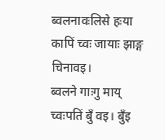ब्वलनावःलिसे हःया कापिं च्वः जायाः झाङ्ग चिनावइ।
ब्वलने गाःगु माय् च्वःपतिं बुँ वइ। बुँइ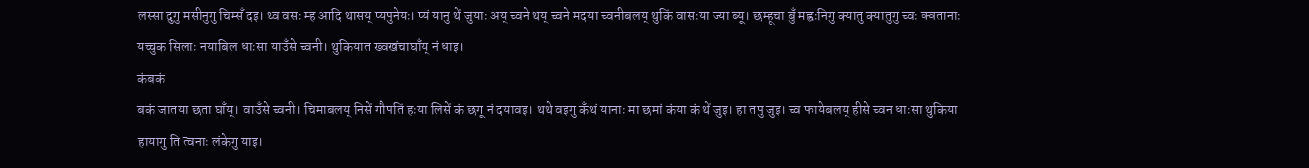लस्सा दुगु मसीनुगु चिम्सँ दइ। थ्व वसः म्ह आदि थासय् प्यपुनेयः। प्यं यानु थें जुयाः अय् च्वने थय् च्वने मदया च्वनीबलय् थुकिं वासःया ज्या ब्यू। छम्हूचा बुँ मह्वःनिगु क्यातु क्यातुगु च्वः क्वतानाः यच्चुक सिलाः नयाबिल धाःसा याउँसे च्वनी। थुकियात ख्वखंचाघाँय् नं धाइ।
कंबकं
बकं जातया छता घाँय्। वाउँसे च्वनी। चिमाबलय् निसें गौपतिं हःया लिसें कं छगू नं दयावइ। थथे वइगु कँथं यानाः मा छमां कंया कं थें जुइ। हा तपु जुइ। च्व फायेबलय् हीसे च्वन धाःसा थुकिया हायागु ति त्वनाः लंकेगु याइ।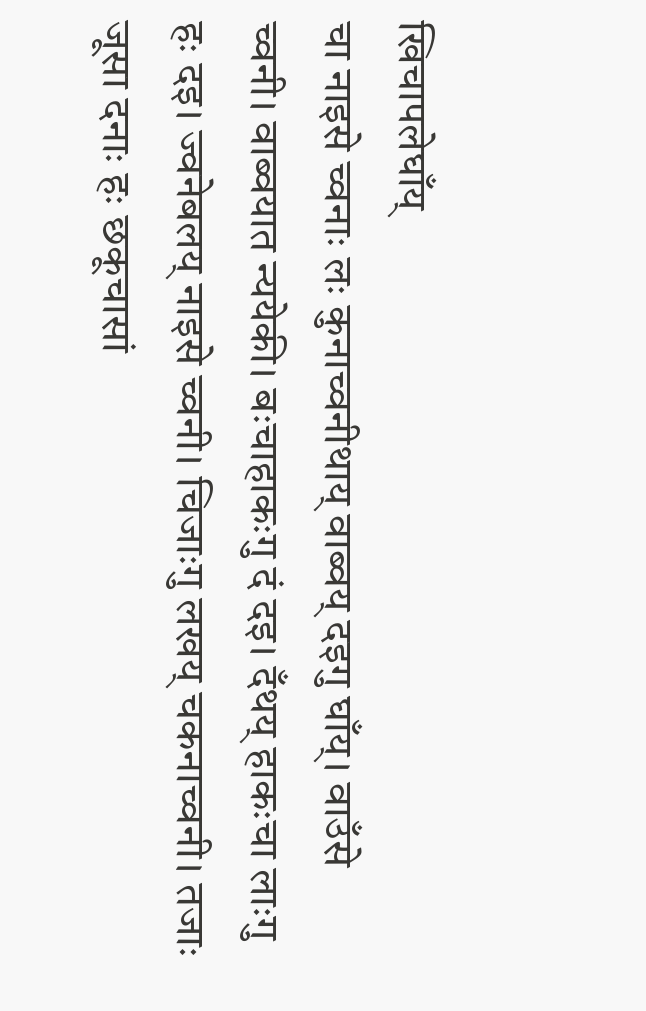खिचापलेघाँय्
चा नाइसे च्वनाः लः कुनाच्वनीथाय् वाब्वय् दइगु घाँय्। वाउँसे च्वनी। वाब्वयात न्ययेकी। बःचाहाकःगु दं दइ। दँथय् हाकःचा लाःगु हः दइ। ज्वनेबलय् नाइसे च्वनी। चिजाःगु लखय् चकनाच्वनी। तजाः जूसा दनाः हः छकूचासां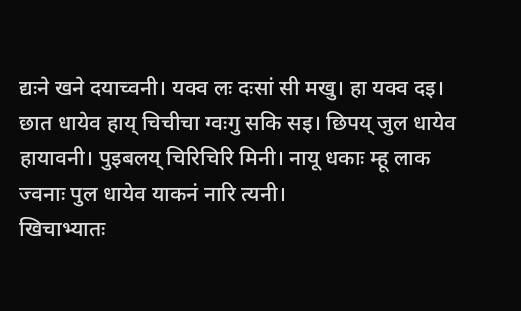द्यःने खने दयाच्वनी। यक्व लः दःसां सी मखु। हा यक्व दइ। छात धायेव हाय् चिचीचा ग्वःगु सकि सइ। छिपय् जुल धायेव हायावनी। पुइबलय् चिरिचिरि मिनी। नायू धकाः म्हू लाक ज्वनाः पुल धायेव याकनं नारि त्यनी।
खिचाभ्यातः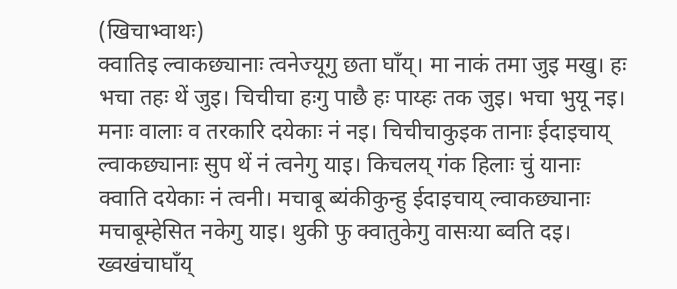(खिचाभ्वाथः)
क्वातिइ ल्वाकछ्यानाः त्वनेज्यूगु छता घाँय्। मा नाकं तमा जुइ मखु। हः भचा तहः थें जुइ। चिचीचा हःगु पाछै हः पाय्हः तक जुइ। भचा भुयू नइ। मनाः वालाः व तरकारि दयेकाः नं नइ। चिचीचाकुइक तानाः ईदाइचाय् ल्वाकछ्यानाः सुप थें नं त्वनेगु याइ। किचलय् गंक हिलाः चुं यानाः क्वाति दयेकाः नं त्वनी। मचाबू ब्यंकीकुन्हु ईदाइचाय् ल्वाकछ्यानाः मचाबूम्हेसित नकेगु याइ। थुकी फु क्वातुकेगु वासःया ब्वति दइ।
ख्वखंचाघाँय्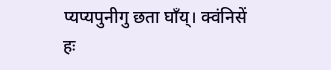प्यप्यपुनीगु छता घाँय्। क्वंनिसें हः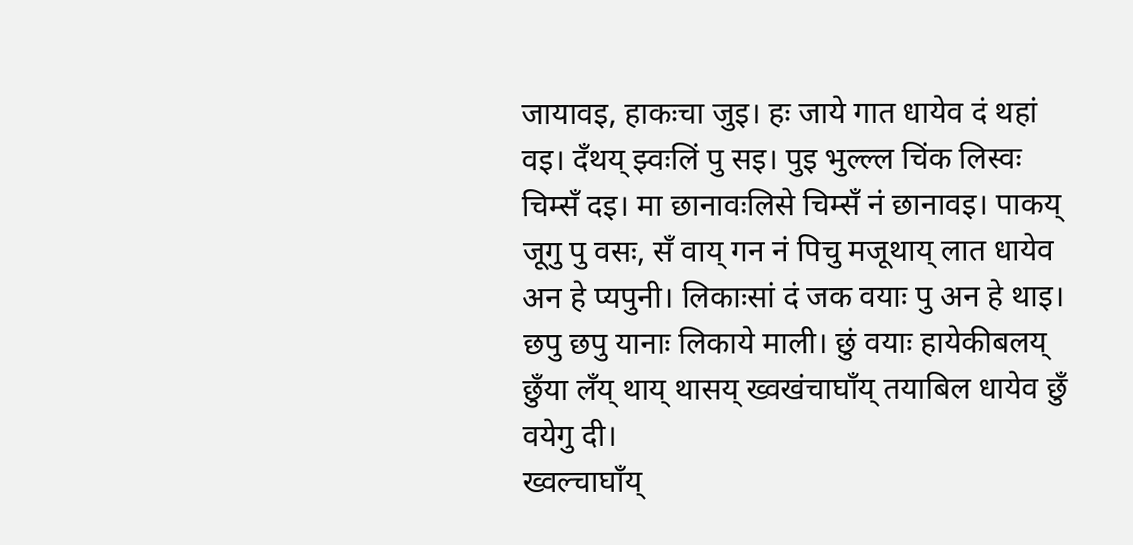जायावइ, हाकःचा जुइ। हः जाये गात धायेव दं थहां वइ। दँथय् झ्वःलिं पु सइ। पुइ भुल्ल्ल चिंक लिस्वः चिम्सँ दइ। मा छानावःलिसे चिम्सँ नं छानावइ। पाकय् जूगु पु वसः, सँ वाय् गन नं पिचु मजूथाय् लात धायेव अन हे प्यपुनी। लिकाःसां दं जक वयाः पु अन हे थाइ। छपु छपु यानाः लिकाये माली। छुं वयाः हायेकीबलय् छुँया लँय् थाय् थासय् ख्वखंचाघाँय् तयाबिल धायेव छुँ वयेगु दी।
ख्वल्चाघाँय्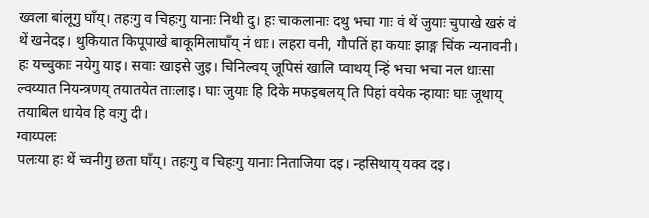ख्वला बांलूगु घाँय्। तहःगु व चिहःगु यानाः निथी दु। हः चाकलानाः दथु भचा गाः वं थें जुयाः चुपाखे खरुं वं थें खनेदइ। थुकियात किपूपाखे बाकूमिलाघाँय् नं धाः। लहरा वनी, गौपतिं हा कयाः झाङ्ग चिंक न्यनावनी। हः यच्चुकाः नयेगु याइ। सवाः खाइसे जुइ। चिनिल्वय् जूपिसं खालि प्वाथय् न्हिं भचा भचा नल धाःसा ल्वय्यात नियन्त्रणय् तयातयेत ताःलाइ। घाः जुयाः हि दिके मफइबलय् ति पिहां वयेक न्हायाः घाः जूथाय् तयाबिल धायेव हि वःगु दी।
ग्वाय्पलः
पलःया हः थें च्वनीगु छता घाँय्। तहःगु व चिहःगु यानाः निताजिया दइ। न्हसिथाय् यक्व दइ।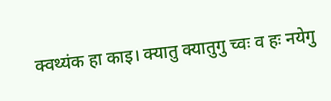क्वथ्यंक हा काइ। क्यातु क्यातुगु च्वः व हः नयेगु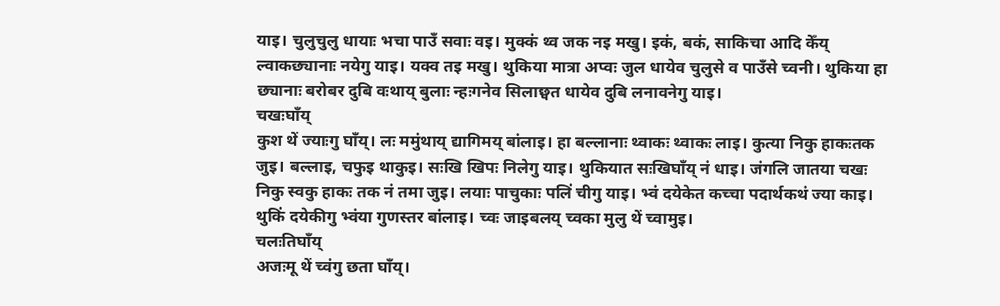याइ। चुलुचुलु धायाः भचा पाउँ सवाः वइ। मुक्कं थ्व जक नइ मखु। इकं, बकं, साकिचा आदि केँय् ल्वाकछ्यानाः नयेगु याइ। यक्व तइ मखु। थुकिया मात्रा अप्वः जुल धायेव चुलुसे व पाउँसे च्वनी। थुकिया हा छ्यानाः बरोबर दुबि वःथाय् बुलाः न्हःगनेव सिलाछ्वत धायेव दुबि लनावनेगु याइ।
चखःघाँय्
कुश थें ज्याःगु घाँय्। लः ममुंथाय् द्यागिमय् बांलाइ। हा बल्लानाः थ्वाकः थ्वाकः लाइ। कुत्या निकु हाकःतक जुइ। बल्लाइ, चफुइ थाकुइ। सःखि खिपः निलेगु याइ। थुकियात सःखिघाँय् नं धाइ। जंगलि जातया चखः निकु स्वकु हाकः तक नं तमा जुइ। लयाः पाचुकाः पलिं चीगु याइ। भ्वं दयेकेत कच्चा पदार्थकथं ज्या काइ। थुकिं दयेकीगु भ्वंया गुणस्तर बांलाइ। च्वः जाइबलय् च्वका मुलु थें च्वामुइ।
चलःतिघाँय्
अजःमू थें च्वंगु छता घाँय्।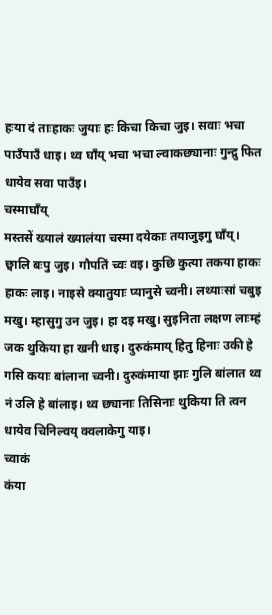हःया दं ताःहाकः जुयाः हः किचा किचा जुइ। सवाः भचा पाउँपाउँ धाइ। थ्व घाँय् भचा भचा ल्वाकछ्यानाः गुन्द्रु फित धायेव सवा पाउँइ।
चस्माघाँय्
मस्तसें ख्यालं ख्यालंया चस्मा दयेकाः तयाजुइगु घाँय्। छ्वालि बःपु जुइ। गौपतिं च्वः वइ। कुछि कुत्या तकया हाकः हाकः लाइ। नाइसे क्यातुयाः प्यानुसे च्वनी। लथ्याःसां चबुइ मखु। म्हासुगु उन जुइ। हा दइ मखु। सुइनिता लक्षण लाःम्हं जक थुकिया हा खनी धाइ। दुरुकंमाय् हितु हिनाः उकी हे गसि कयाः बांलाना च्वनी। दुरुकंमाया झाः गुलि बांलात थ्व नं उलि हे बांलाइ। थ्व छ्यानाः तिसिनाः थुकिया ति त्वन धायेव चिनिल्वय् क्वलाकेगु याइ।
च्वाकं
कंया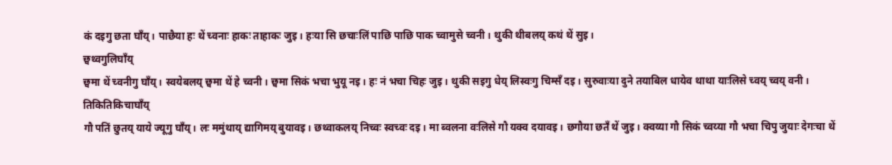कं दइगु छता घाँय्। पाछैया हः थें च्वनाः हाकः ताहाकः जुइ। हःया सि छचाःलिं पाछि पाछि पाक च्वामुसे च्वनी। थुकी थीबलय् कथं थें सुइ।
छ्वथ्वगुलिघाँय्
छ्वमा थें च्वनीगु घाँय्। स्वयेबलय् छ्वमा थें हे च्वनी। छ्वमा सिकं भचा भुयू नइ। हः नं भचा चिहः जुइ। थुकी सइगु धेय् लिस्वःगु चिम्सँ दइ। सुरुवाःया दुने तयाबिल धायेव थाथा याःलिसे च्वय् च्वय् वनी।
तिकितिकिचाघाँय्
गौ पतिं छुतय् याये ज्यूगु घाँय्। लः ममुंथाय् द्यागिमय् बुयावइ। छथ्वाकलय् निच्वः स्वच्वः दइ। मा ब्वलना वःलिसे गौ यक्व दयावइ। छगौया छतँ थें जुइ। क्वय्या गौ सिकं च्वय्या गौ भचा चिपु जुयाः देगःचा थें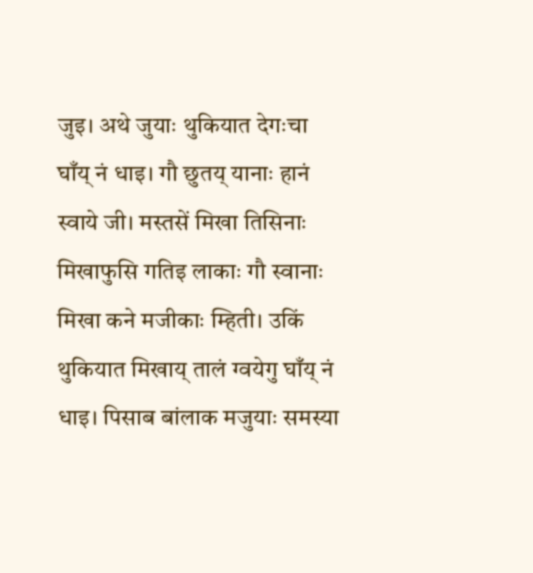जुइ। अथे जुयाः थुकियात देगःचा घाँय् नं धाइ। गौ छुतय् यानाः हानं स्वाये जी। मस्तसें मिखा तिसिनाः मिखाफुसि गतिइ लाकाः गौ स्वानाः मिखा कने मजीकाः म्हिती। उकिं थुकियात मिखाय् तालं ग्वयेगु घाँय् नं धाइ। पिसाब बांलाक मजुयाः समस्या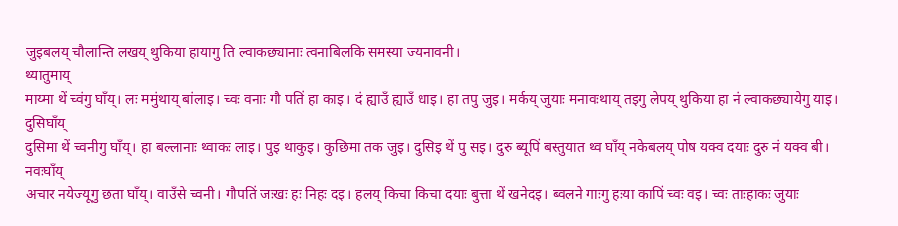जुइबलय् चौलान्ति लखय् थुकिया हायागु ति ल्वाकछ्यानाः त्वनाबिलकि समस्या ज्यनावनी।
थ्यातुमाय्
माय्मा थें च्वंगु घाँय्। लः ममुंथाय् बांलाइ। च्वः वनाः गौ पतिं हा काइ। दं ह्याउँ ह्याउँ धाइ। हा तपु जुइ। मर्कय् जुयाः मनावःथाय् तइगु लेपय् थुकिया हा नं ल्वाकछ्यायेगु याइ।
दुसिघाँय्
दुसिमा थें च्वनीगु घाँय्। हा बल्लानाः थ्वाकः लाइ। पुइ थाकुइ। कुछिमा तक जुइ। दुसिइ थें पु सइ। दुरु ब्यूपिं बस्तुयात थ्व घाँय् नकेबलय् पोष यक्व दयाः दुरु नं यक्व बी।
नवःघाँय्
अचार नयेज्यूगु छता घाँय्। वाउँसे च्वनी। गौपतिं जःखः हः निहः दइ। हलय् किचा किचा दयाः बुत्ता थें खनेदइ। ब्वलने गाःगु हःया कापिं च्वः वइ। च्वः ताःहाकः जुयाः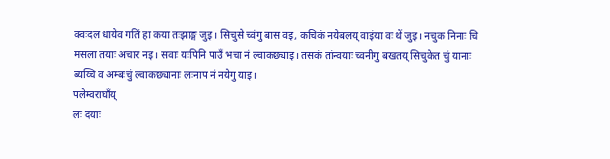क्वःदल धायेव गतिं हा कया तःझाङ्ग जुइ। सिचुसे च्वंगु बास वइ, कचिकं नयेबलय् वाइंया वः थें जुइ। नचुक निनाः चि मसला तयाः अचार नइ। सवाः यःपिनि पाउँ भचा नं ल्वाकछ्याइ। तसकं तांन्वयाः च्वनीगु बखतय् सिचुकेत चुं यानाः ब्यय्चि व अम्बःचुं ल्वाकछ्यानाः लःनाप नं नयेगु याइ।
पलेम्वराघाँय्
लः दयाः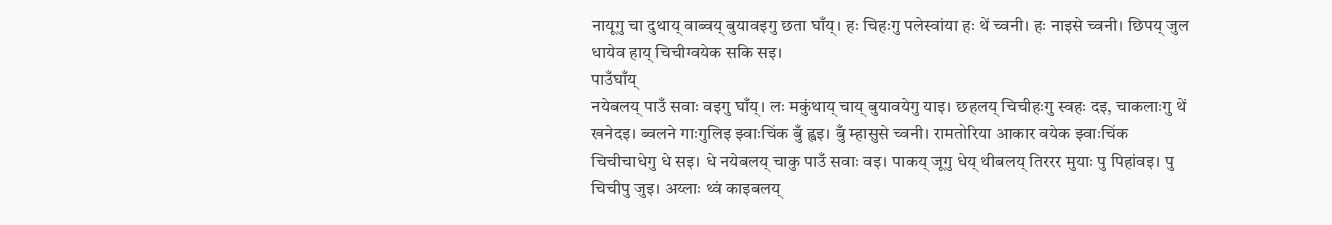नायूगु चा दुथाय् वाब्वय् बुयावइगु छता घाँय्। हः चिहःगु पलेस्वांया हः थें च्वनी। हः नाइसे च्वनी। छिपय् जुल धायेव हाय् चिचीग्वयेक सकि सइ।
पाउँघाँय्
नयेबलय् पाउँ सवाः वइगु घाँय्। लः मकुंथाय् चाय् बुयावयेगु याइ। छहलय् चिचीहःगु स्वहः दइ, चाकलाःगु थें खनेदइ। ब्वलने गाःगुलिइ झ्वाःचिंक बुँ ह्वइ। बुँ म्हासुसे च्वनी। रामतोरिया आकार वयेक झ्वाःचिंक चिचीचाधेगु धे सइ। धे नयेबलय् चाकु पाउँ सवाः वइ। पाकय् जूगु धेय् थीबलय् तिररर मुयाः पु पिहांवइ। पु चिचीपु जुइ। अय्लाः थ्वं काइबलय्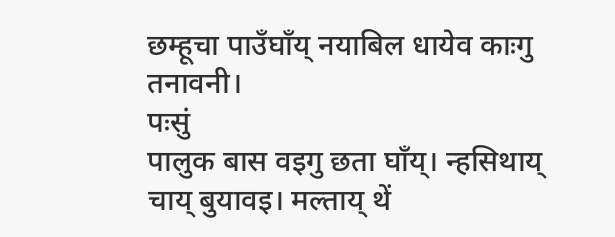छम्हूचा पाउँघाँय् नयाबिल धायेव काःगु तनावनी।
पःसुं
पालुक बास वइगु छता घाँय्। न्हसिथाय् चाय् बुयावइ। मल्ताय् थें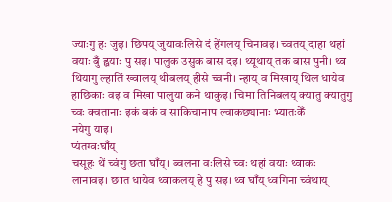ज्याःगु हः जुइ। छिपय् जुयावःलिसे दं हेंगलय् चिनावइ। च्वतय् दाहा थहां वयाः बुँ ह्वयाः पु सइ। पालुक उसुक बास दइ। थ्यूथाय् तक बास पुनी। थ्व थियागु ल्हातिं ख्वालय् थीबलय् हीसे च्वनी। न्हाय् व मिखाय् थिल धायेव हाछिकाः वइ व मिखा पालुया कने थाकुइ। चिमा तिनिबलय् क्यातु क्यातुगु च्वः क्वतानाः इकं बकं व साकिचानाप ल्वाकछ्यानाः भ्यातःकेँ
नयेगु याइ।
प्यंतग्वःघाँय्
चसूहः थें च्वंगु छता घाँय्। ब्वलना वःलिसे च्वः थहां वयाः थ्वाकः लानावइ। छात धायेव थ्वाकलय् हे पु सइ। थ्व घाँय् ध्वगिना च्वंथाय्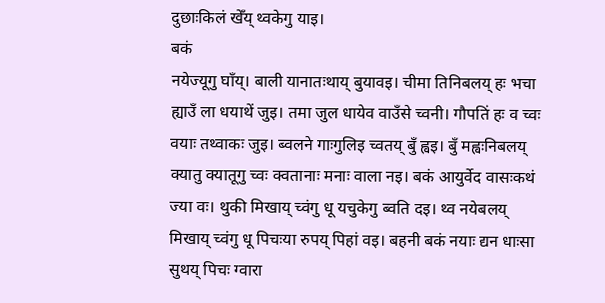दुछाःकिलं खेँय् थ्वकेगु याइ।
बकं
नयेज्यूगु घाँय्। बाली यानातःथाय् बुयावइ। चीमा तिनिबलय् हः भचा ह्याउँ ला धयाथें जुइ। तमा जुल धायेव वाउँसे च्वनी। गौपतिं हः व च्वः वयाः तथ्वाकः जुइ। ब्वलने गाःगुलिइ च्वतय् बुँ ह्वइ। बुँ मह्वःनिबलय् क्यातु क्यातूगु च्वः क्वतानाः मनाः वाला नइ। बकं आयुर्वेद वासःकथं ज्या वः। थुकी मिखाय् च्वंगु धू यचुकेगु ब्वति दइ। थ्व नयेबलय् मिखाय् च्वंगु धू पिचःया रुपय् पिहां वइ। बहनी बकं नयाः द्यन धाःसा सुथय् पिचः ग्वारा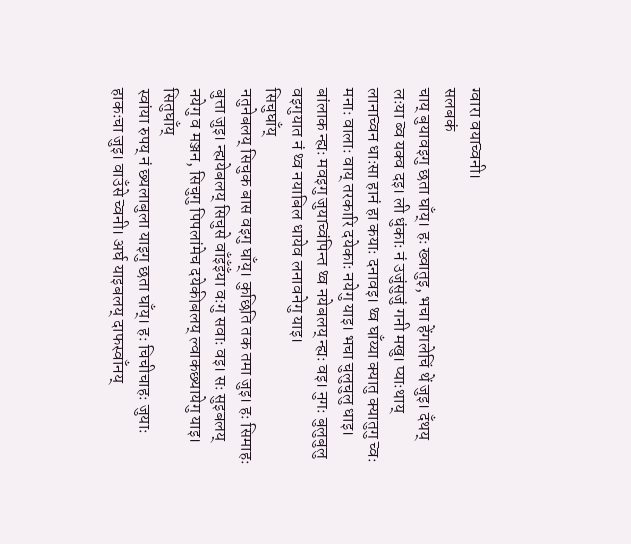ग्वारा वयाच्वनी।
सलबकं
चाय् बुयावइगु छता घाँय्। हः ख्वातुइ, भचा हेंगलेचिं थें जुइ। दँथय् लःया ब्व यक्व दइ। ली धुंकाः नं उजुंसुजुं गनी मखु। प्याःथाय् लानाच्वन धाःसा हानं हा कयाः दनावइ। थ्व घाँय्या क्यातु क्यातुगु च्वः मनाः वालाः वाय् तरकारि दयेकाः नयेगु याइ। भचा चुलुचुलु धाइ। बांलाक न्ह्यः मवइगु जुयाच्वंपिन्त थ्व नयेबलय् न्ह्यः वइ। नुगः बुलुबुलु वइगुयात नं थ्व नयाबिल धायेव लनावनेगु याइ।
सिचुघाँय्
नतुनेबलय् सिचुक बास वइगु घाँय्। कुछिति तक तमा जुइ। हः सिमाहः बुत्ता जुइ। न्ह्ययेबलय् सिचुसे वाँइँइँया वःगु सवाः वइ। सः सुइबलय् नयेगु व मञ्जन, सिचुगु पिपलांमेच दयेकीबलय् ल्वाकछ्यायेगु याइ।
सितुघाँय्
स्वांया रुपय् नं छ्यलाबुला याइगु छता घाँय्। हः चिचीचाहः जुयाः हाकःचा जुइ। वाउँसे च्वनी। अर्घ याइबलय् दाफस्वाँनय्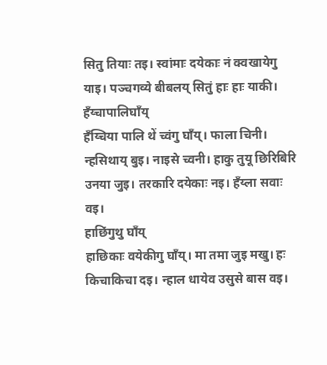सितु तियाः तइ। स्वांमाः दयेकाः नं क्वखायेगु याइ। पञ्चगव्ये बीबलय् सितुं हाः हाः याकी।
हँय्चापालिघाँय्
हँय्चिया पालि थें च्वंगु घाँय्। फाला चिनी। न्हसिथाय् बुइ। नाइसे च्वनी। हाकु तुयू छिरिबिरि उनया जुइ। तरकारि दयेकाः नइ। हँय्ला सवाः वइ।
हाछिंगुथु घाँय्
हाछिकाः वयेकीगु घाँय्। मा तमा जुइ मखु। हः किचाकिचा दइ। न्हाल धायेव उसुसे बास वइ।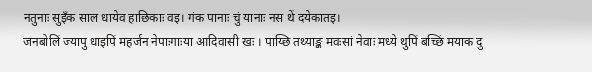नतुनाः सुइँक साल धायेव हाछिकाः वइ। गंक पानाः चुं यानाः नस थें दयेकातइ।
जनबोलिं ज्यापु धाइपिं महर्जन नेपाःगाःया आदिवासी खः । पाय्छि तथ्याङ्क मवःसां नेवाः मध्ये थुपिं बच्छिं मयाक दु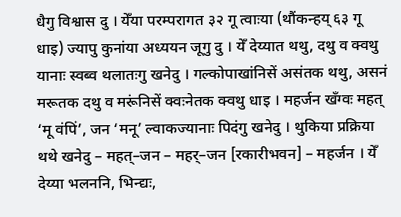धैगु विश्वास दु । येँया परम्परागत ३२ गू त्वाःया (थौंकन्हय् ६३ गू धाइ) ज्यापु कुनांया अध्ययन जूगु दु । येँ देय्यात थथु, दथु व क्वथु यानाः स्वब्व थलातःगु खनेदु । गल्कोपाखांनिसें असंतक थथु, असनं मरूतक दथु व मरूंनिसें क्वःनेतक क्वथु धाइ । महर्जन खँग्वः महत् ‘मू वंपिं’, जन ‘मनू’ ल्वाकज्यानाः पिदंगु खनेदु । थुकिया प्रक्रिया थथे खनेदु – महत्–जन – महर्–जन [रकारीभवन] – महर्जन । येँ देय्या भलननि, भिन्द्यः,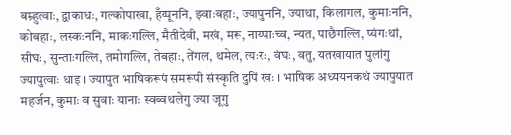बम्र्हुत्वाः, द्वाकाधः, गल्कोपाखा, हँय्पूननि, झ्वाःबहाः, ज्यापुननि, ज्याथा, किलागल, कुमाःननि, कोबहाः, लस्कःननि, माकःगल्लि, मैतीदेवी, मखं, मरू, नाय्पाःच्व, न्यत, पाछैगल्लि, प्यंगःथां, सीघः, सुन्ताःगल्लि, तमोगल्लि, तेबहाः, तेंगल, थमेल, त्यःरः, वंघः, वतु, यतखायात पुलांगु ज्यापुत्वाः धाइ । ज्यापुत भाषिकरूपं समरूपी संस्कृति दुपिं खः । भाषिक अध्ययनकथं ज्यापुयात महर्जन, कुमाः व सुवाः यानाः स्वब्वथलेगु ज्या जूगु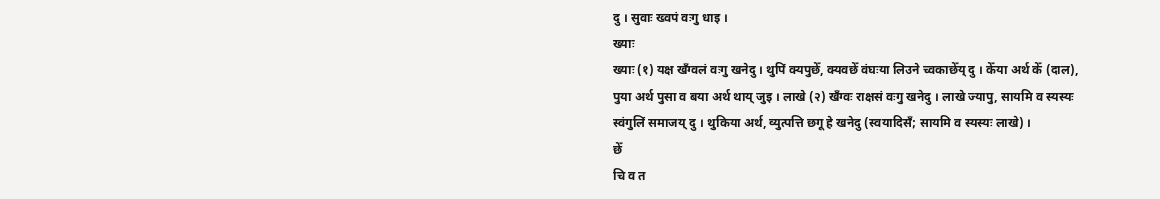दु । सुवाः ख्वपं वःगु धाइ ।
ख्याः
ख्याः (१) यक्ष खँग्वलं वःगु खनेदु । थुपिं क्यपुछेँ, क्यवछेँ वंघःया लिउने च्वकाछेँय् दु । केँया अर्थ केँ (दाल), पुया अर्थ पुसा व बया अर्थ थाय् जुइ । लाखे (२) खँग्वः राक्षसं वःगु खनेदु । लाखे ज्यापु, सायमि व स्यस्यः स्वंगुलिं समाजय् दु । थुकिया अर्थ, व्युत्पत्ति छगू हे खनेदु (स्वयादिसँ; सायमि व स्यस्यः लाखे) ।
छेँ
चि व त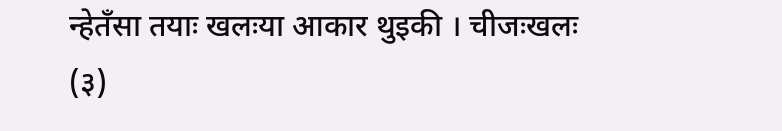न्हेतँसा तयाः खलःया आकार थुइकी । चीजःखलः (३)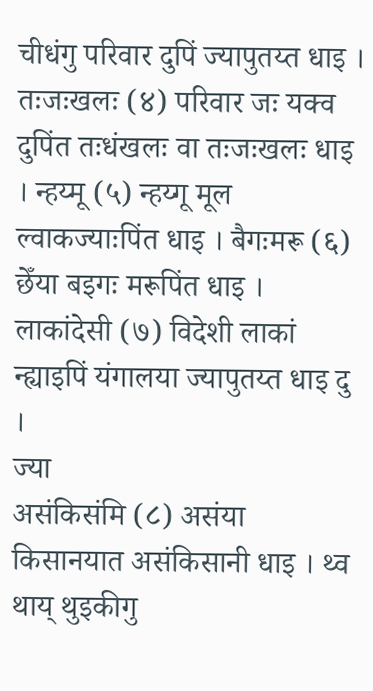चीधंगु परिवार दुपिं ज्यापुतय्त धाइ । तःजःखलः (४) परिवार जः यक्व दुपिंत तःधंखलः वा तःजःखलः धाइ । न्हय्मू (५) न्हय्गू मूल ल्वाकज्याःपिंत धाइ । बैगःमरू (६) छेँया बइगः मरूपिंत धाइ । लाकांदेसी (७) विदेशी लाकां न्ह्याइपिं यंगालया ज्यापुतय्त धाइ दु ।
ज्या
असंकिसंमि (८) असंया किसानयात असंकिसानी धाइ । थ्व थाय् थुइकीगु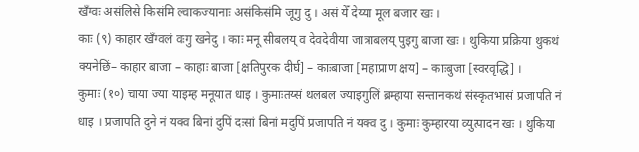खँग्वः असंलिसे किसंमि ल्वाकज्यानाः असंकिसंमि जूगु दु । असं येँ देय्या मूल बजार खः ।
काः (९) काहार खँग्वलं वःगु खनेदु । काः मनू सीबलय् व देवदेवीया जात्राबलय् पुइगु बाजा खः । थुकिया प्रक्रिया थुकथं क्यनेछिं– काहार बाजा – काहाः बाजा [क्षतिपुरक दीर्घ] – काःबाजा [महाप्राण क्षय] – काःबुजा [स्वरवृद्धि] ।
कुमाः (१०) चाया ज्या याइम्ह मनूयात धाइ । कुमाःतय्सं थलबल ज्याइगुलिं ब्रम्हाया सन्तानकथं संस्कृतभासं प्रजापति नं धाइ । प्रजापति दुने नं यक्व बिनां दुपिं दःसां बिनां मदुपिं प्रजापति नं यक्व दु । कुमाः कुम्हारया व्युत्पादन खः । थुकिया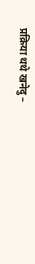प्रक्रिया थथे खनेदु –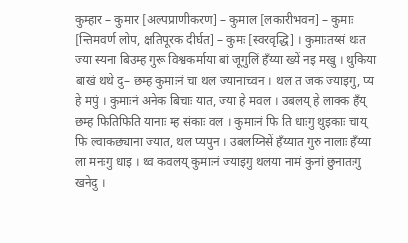कुम्हार – कुमार [अल्पप्राणीकरण] – कुमाल [लकारीभवन] – कुमाः [न्तिमवर्ण लोप, क्षतिपूरक दीर्घत] – कुमः [स्वरवृद्धि] । कुमाःतय्सं थःत ज्या स्यना बिउम्ह गुरू विश्वकर्माया बां जूगुलिं हँय्या ख्यें नइ मखु । थुकिया बाखं थथे दु– छम्ह कुमाःनं चा थल ज्यानाच्वन । थल त जक ज्याइगु, प्य हे मपुं । कुमाःनं अनेक बिचाः यात, ज्या हे मवल । उबलय् हे लाक्क हँय् छम्ह फितिफिति यानाः म्ह संकाः वल । कुमाःनं फि ति धाःगु थुइकाः चाय् फि ल्वाकछ्याना ज्यात, थल प्यपुन । उबलय्निसें हँय्यात गुरु नालाः हँय्या ला मनःगु धाइ । थ्व कवलय् कुमाःनं ज्याइगु थलया नामं कुनां छुनातःगु खनेदु ।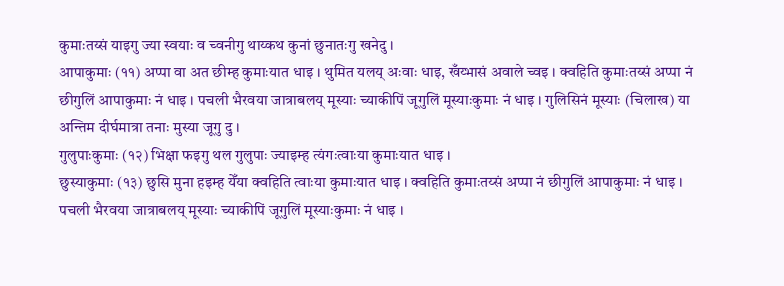कुमाःतय्सं याइगु ज्या स्वयाः व च्वनीगु थाय्कथ कुनां छुनातःगु खनेदु ।
आपाकुमाः (११) अप्पा वा अत छीम्ह कुमाःयात धाइ । थुमित यलय् अःवाः धाइ, खँय्भासं अवाले च्वइ । क्वहिति कुमाःतय्सं अप्पा नं छीगुलिं आपाकुमाः नं धाइ । पचली भैरवया जात्राबलय् मूस्याः च्याकीपिं जूगुलिं मूस्याःकुमाः नं धाइ । गुलिसिनं मूस्याः (चिलाख) या अन्तिम दीर्घमात्रा तनाः मुस्या जूगु दु ।
गुलुपाःकुमाः (१२) भिक्षा फइगु थल गुलुपाः ज्याइम्ह त्यंगःत्वाःया कुमाःयात धाइ ।
छुस्याकुमाः (१३) छुसि मुना हइम्ह येँया क्वहिति त्वाःया कुमाःयात धाइ । क्वहिति कुमाःतय्सं अप्पा नं छीगुलिं आपाकुमाः नं धाइ । पचली भैरवया जात्राबलय् मूस्याः च्याकीपिं जूगुलिं मूस्याःकुमाः नं धाइ ।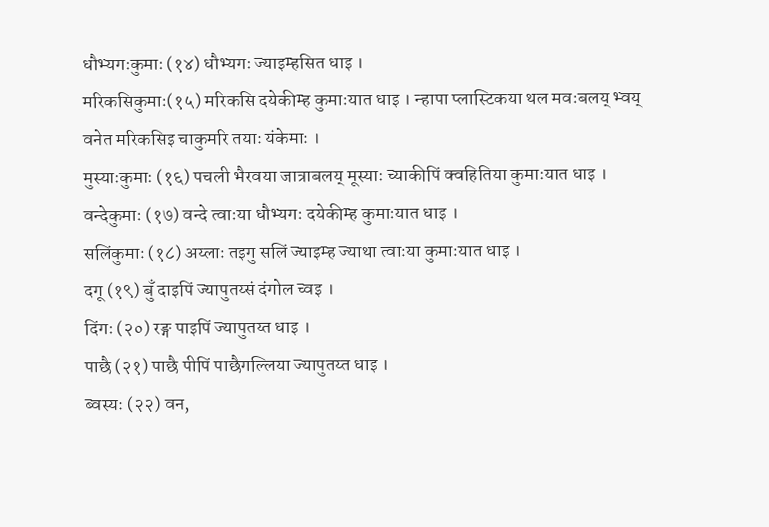धौभ्यगःकुमाः (१४) धौभ्यगः ज्याइम्हसित धाइ ।
मरिकसिकुमाः(१५) मरिकसि दयेकीम्ह कुमाःयात धाइ । न्हापा प्लास्टिकया थल मवःबलय् भ्वय् वनेत मरिकसिइ चाकुमरि तयाः यंकेमाः ।
मुस्याःकुमाः (१६) पचली भैरवया जात्राबलय् मूस्याः च्याकीपिं क्वहितिया कुमाःयात धाइ ।
वन्देकुमाः (१७) वन्दे त्वाःया धौभ्यगः दयेकीम्ह कुमाःयात धाइ ।
सलिंकुमाः (१८) अय्लाः तइगु सलिं ज्याइम्ह ज्याथा त्वाःया कुमाःयात धाइ ।
दगू (१९) बुँ दाइपिं ज्यापुतय्सं दंगोल च्वइ ।
दिंगः (२०) रङ्ग पाइपिं ज्यापुतय्त धाइ ।
पाछै (२१) पाछै पीपिं पाछैगल्लिया ज्यापुतय्त धाइ ।
ब्वस्यः (२२) वन,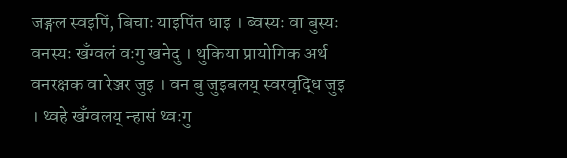जङ्गल स्वइपिं, बिचाः याइपिंत धाइ । ब्वस्यः वा बुस्यः वनस्यः खँग्वलं वःगु खनेदु । थुकिया प्रायोगिक अर्थ वनरक्षक वा रेञ्जर जुइ । वन बु जुइबलय् स्वरवृद्धि जुइ । थ्वहे खँग्वलय् न्हासं थ्वःगु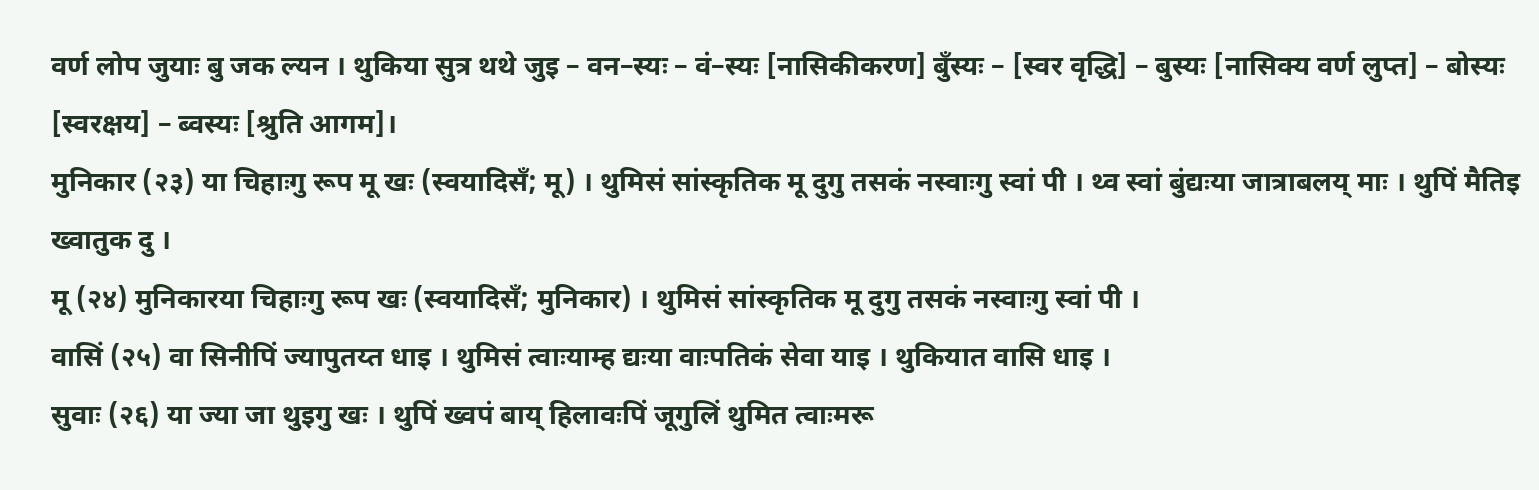वर्ण लोप जुयाः बु जक ल्यन । थुकिया सुत्र थथे जुइ – वन–स्यः – वं–स्यः [नासिकीकरण] बुँस्यः – [स्वर वृद्धि] – बुस्यः [नासिक्य वर्ण लुप्त] – बोस्यः [स्वरक्षय] – ब्वस्यः [श्रुति आगम]।
मुनिकार (२३) या चिहाःगु रूप मू खः (स्वयादिसँ; मू) । थुमिसं सांस्कृतिक मू दुगु तसकं नस्वाःगु स्वां पी । थ्व स्वां बुंद्यःया जात्राबलय् माः । थुपिं मैतिइ ख्वातुक दु ।
मू (२४) मुनिकारया चिहाःगु रूप खः (स्वयादिसँ; मुनिकार) । थुमिसं सांस्कृतिक मू दुगु तसकं नस्वाःगु स्वां पी ।
वासिं (२५) वा सिनीपिं ज्यापुतय्त धाइ । थुमिसं त्वाःयाम्ह द्यःया वाःपतिकं सेवा याइ । थुकियात वासि धाइ ।
सुवाः (२६) या ज्या जा थुइगु खः । थुपिं ख्वपं बाय् हिलावःपिं जूगुलिं थुमित त्वाःमरू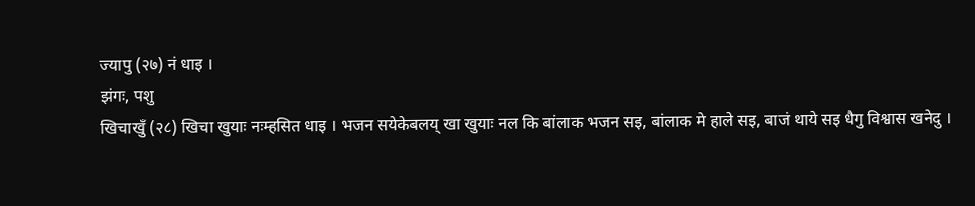ज्यापु (२७) नं धाइ ।
झंगः, पशु
खिचाखुँ (२८) खिचा खुयाः नःम्हसित धाइ । भजन सयेकेबलय् खा खुयाः नल कि बांलाक भजन सइ, बांलाक मे हाले सइ, बाजं थाये सइ धैगु विश्वास खनेदु ।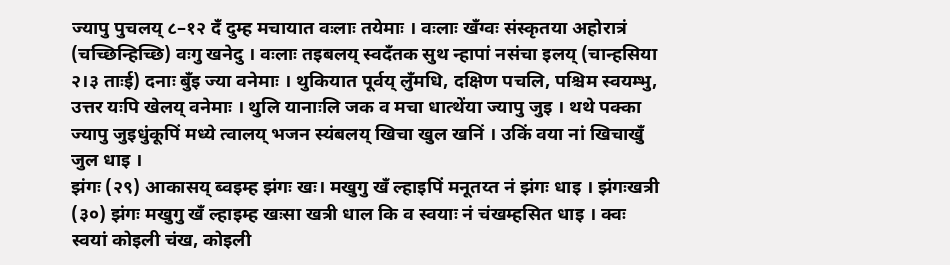ज्यापु पुचलय् ८–१२ दँ दुम्ह मचायात वःलाः तयेमाः । वःलाः खँग्वः संस्कृतया अहोरात्रं (चच्छिन्हिच्छि) वःगु खनेदु । वःलाः तइबलय् स्वदँतक सुथ न्हापां नसंचा इलय् (चान्हसिया २।३ ताःई) दनाः बुँइ ज्या वनेमाः । थुकियात पूर्वय् लुँमधि, दक्षिण पचलि, पश्चिम स्वयम्भु, उत्तर यःपि खेलय् वनेमाः । थुलि यानाःलि जक व मचा धात्थेंया ज्यापु जुइ । थथे पक्का ज्यापु जुइधुंकूपिं मध्ये त्वालय् भजन स्यंबलय् खिचा खुल खनिं । उकिं वया नां खिचाखुँ जुल धाइ ।
झंगः (२९) आकासय् ब्वइम्ह झंगः खः। मखुगु खँ ल्हाइपिं मनूतय्त नं झंगः धाइ । झंगःखत्री (३०) झंगः मखुगु खँ ल्हाइम्ह खःसा खत्री धाल कि व स्वयाः नं चंखम्हसित धाइ । क्वः स्वयां कोइली चंख, कोइली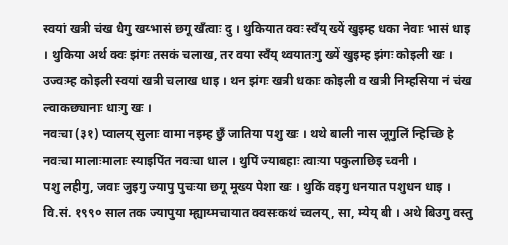स्वयां खत्री चंख धैगु खय्भासं छगू खँत्वाः दु । थुकियात क्वः स्वँय् ख्यें खुइम्ह धका नेवाः भासं धाइ । थुकिया अर्थ क्वः झंगः तसकं चलाख, तर वया स्वँय् थ्वयातःगु ख्यें खुइम्ह झंगः कोइली खः । उज्वःम्ह कोइली स्वयां खत्री चलाख धाइ । थन झंगः खत्री धकाः कोइली व खत्री निम्हसिया नं चंख ल्वाकछ्यानाः धाःगु खः ।
नवःचा (३१) प्वालय् सुलाः वामा नइम्ह छुँ जातिया पशु खः । थथे बाली नास जूगुलिं न्हिच्छि हे नवःचा मालाःमालाः स्याइपिंत नवःचा धाल । थुपिं ज्याबहाः त्वाःया पकुलाछिइ च्वनी ।
पशु लहीगु, जवाः जुइगु ज्यापु पुचःया छगू मूख्य पेशा खः । थुकिं वइगु धनयात पशुधन धाइ । वि.सं. १९९० साल तक ज्यापुया म्ह्याय्मचायात क्वसःकथं च्वलय्, सा, म्येय् बी । अथे बिउगु वस्तु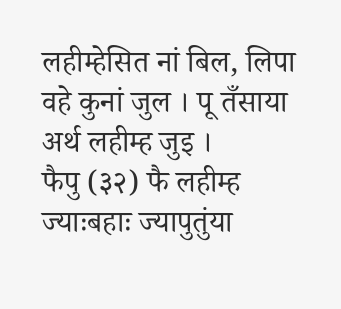लहीम्हेसित नां बिल, लिपा वहे कुनां जुल । पू तँसाया अर्थ लहीम्ह जुइ ।
फैपु (३२) फै लहीम्ह ज्याःबहाः ज्यापुतुंया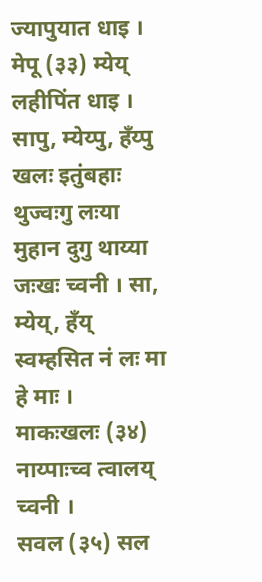ज्यापुयात धाइ ।
मेपू (३३) म्येय् लहीपिंत धाइ । सापु, म्येय्पु, हँय्पु खलः इतुंबहाः थुज्वःगु लःया मुहान दुगु थाय्या जःखः च्वनी । सा, म्येय्, हँय् स्वम्हसित नं लः मा हे माः ।
माकःखलः (३४) नाय्पाःच्व त्वालय् च्वनी ।
सवल (३५) सल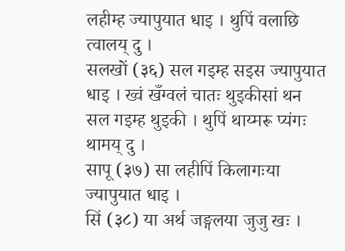लहीम्ह ज्यापुयात धाइ । थुपिं वलाछि त्वालय् दु ।
सलखों (३६) सल गइम्ह सइस ज्यापुयात धाइ । ख्वं खँग्वलं चातः थुइकीसां थन सल गइम्ह थुइकी । थुपिं थाय्मरू प्यंगः थामय् दु ।
सापू (३७) सा लहीपिं किलागःया ज्यापुयात धाइ ।
सिं (३८) या अर्थ जङ्गलया जुजु खः ।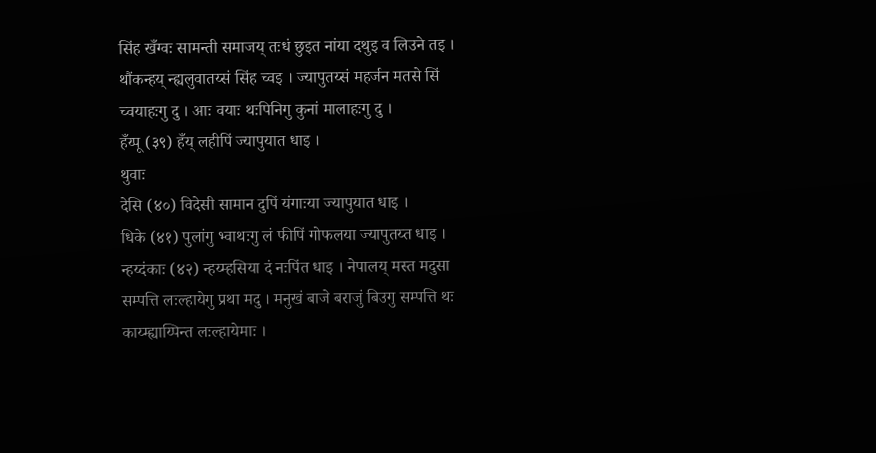सिंह खँग्वः सामन्ती समाजय् तःधं छुइत नांया दथुइ व लिउने तइ । थौंकन्हय् न्ह्यलुवातय्सं सिंह च्वइ । ज्यापुतय्सं महर्जन मतसे सिं च्वयाहःगु दु । आः वयाः थःपिनिगु कुनां मालाहःगु दु ।
हँय्पू (३९) हँय् लहीपिं ज्यापुयात धाइ ।
थुवाः
देसि (४०) विदेसी सामान दुपिं यंगाःया ज्यापुयात धाइ ।
धिके (४१) पुलांगु भ्वाथःगु लं फीपिं गोफलया ज्यापुतय्त धाइ ।
न्हय्दंकाः (४२) न्हय्म्हसिया दं नःपिंत धाइ । नेपालय् मस्त मदुसा सम्पत्ति लःल्हायेगु प्रथा मदु । मनुखं बाजे बराजुं बिउगु सम्पत्ति थः काय्म्ह्याय्पिन्त लःल्हायेमाः ।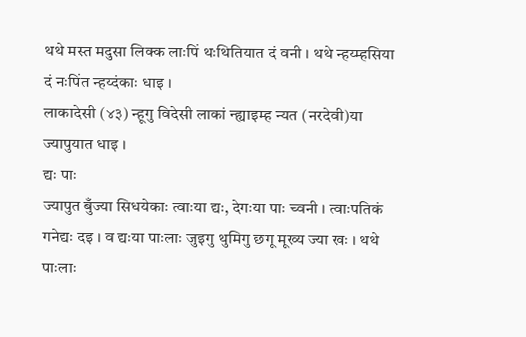थथे मस्त मदुसा लिक्क लाःपिं थःथितियात दं वनी । थथे न्हय्म्हसिया दं नःपिंत न्हय्दंकाः धाइ ।
लाकादेसी (४३) न्हूगु विदेसी लाकां न्ह्याइम्ह न्यत (नरदेवी)या ज्यापुयात धाइ ।
द्यः पाः
ज्यापुत बुँज्या सिधयेकाः त्वाःया द्यः, देगःया पाः च्वनी । त्वाःपतिकं गनेद्यः दइ । व द्यःया पाःलाः जुइगु थुमिगु छगू मूख्य ज्या खः । थथे पाःलाः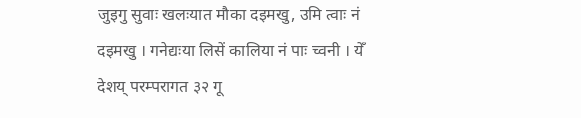जुइगु सुवाः खलःयात मौका दइमखु, उमि त्वाः नं दइमखु । गनेद्यःया लिसें कालिया नं पाः च्वनी । येँ देशय् परम्परागत ३२ गू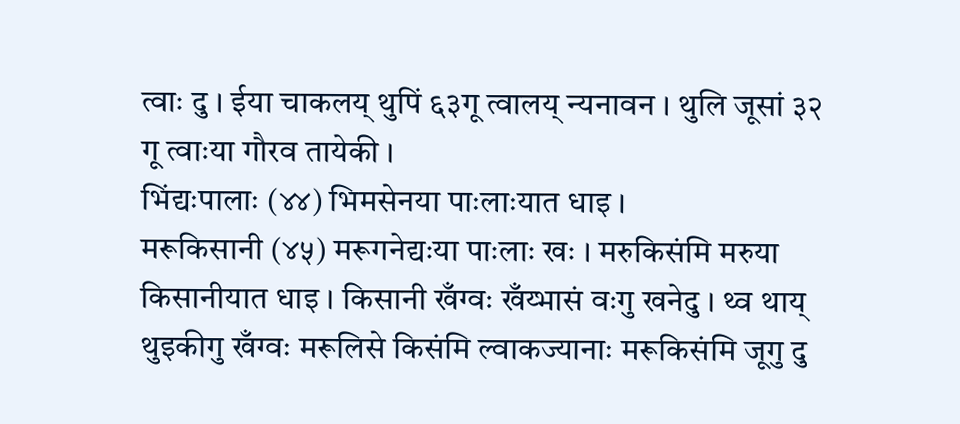त्वाः दु । ईया चाकलय् थुपिं ६३गू त्वालय् न्यनावन । थुलि जूसां ३२ गू त्वाःया गौरव तायेकी ।
भिंद्यःपालाः (४४) भिमसेनया पाःलाःयात धाइ ।
मरूकिसानी (४५) मरूगनेद्यःया पाःलाः खः । मरुकिसंमि मरुया किसानीयात धाइ । किसानी खँग्वः खँय्भासं वःगु खनेदु । थ्व थाय् थुइकीगु खँग्वः मरूलिसे किसंमि ल्वाकज्यानाः मरूकिसंमि जूगु दु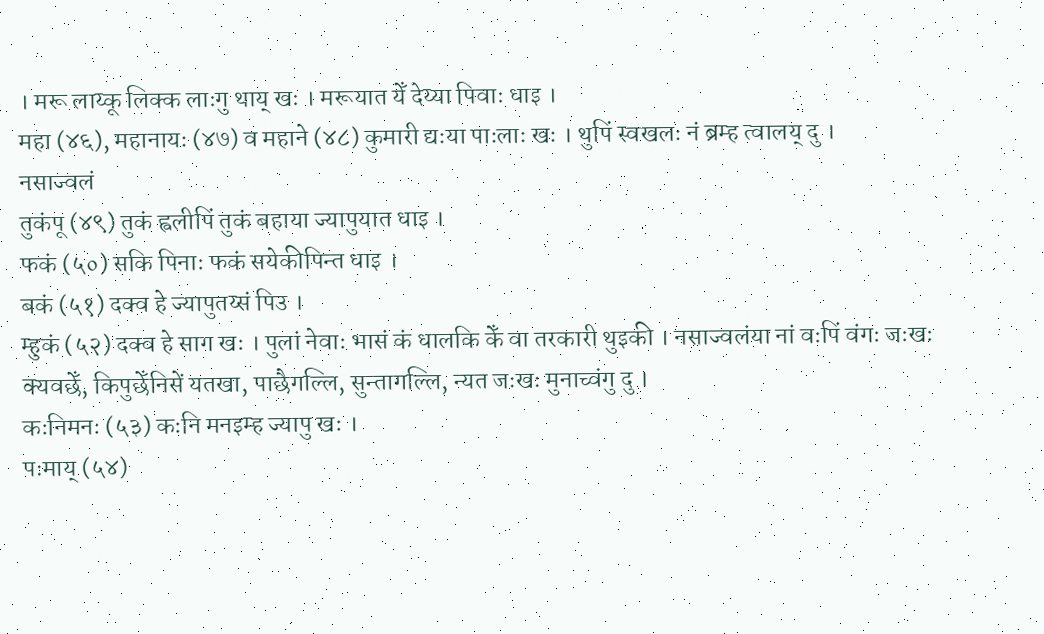। मरू लाय्कू लिक्क लाःगु थाय् खः । मरूयात येँ देय्या पिवाः धाइ ।
महा (४६), महानायः (४७) व महाने (४८) कुमारी द्यःया पाःलाः खः । थुपिं स्वखलः नं ब्रम्ह त्वालय् दु ।
नसाज्वलं
तुकंपू (४९) तुकं ह्वलीपिं तुकं बहाया ज्यापुयात धाइ ।
फकं (५०) सकि पिनाः फकं सयेकीपिन्त धाइ ।
बकं (५१) दक्व हे ज्यापुतय्सं पिउ ।
म्हुकं (५२) दक्व हे साग खः । पुलां नेवाः भासं कं धालकि केँ वा तरकारी थुइकी । नसाज्वलंया नां वःपिं वंगः जःखः क्यवछेँ, किपुछेँनिसें यतखा, पाछैगल्लि, सुन्तागल्लि, न्यत जःखः मुनाच्वंगु दु ।
कःनिमनः (५३) कःनि मनइम्ह ज्यापु खः ।
पःमाय् (५४)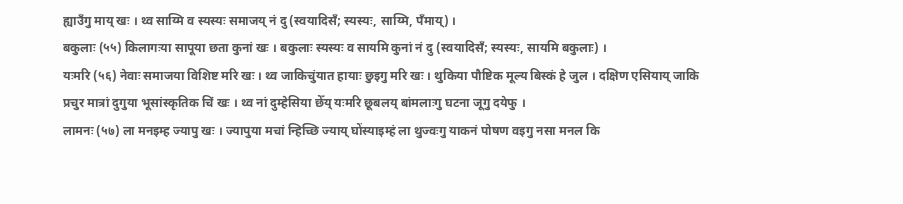ह्याउँगु माय् खः । थ्व साय्मि व स्यस्यः समाजय् नं दु (स्वयादिसँ; स्यस्यः, साय्मि, पँमाय्) ।
बकुलाः (५५) किलागःया सापूया छता कुनां खः । बकुलाः स्यस्यः व सायमि कुनां नं दु (स्वयादिसँ; स्यस्यः, सायमि बकुलाः) ।
यःमरि (५६) नेवाः समाजया विशिष्ट मरि खः । थ्व जाकिचुंयात हायाः छुइगु मरि खः । थुकिया पौष्टिक मूल्य बिस्कं हे जुल । दक्षिण एसियाय् जाकि प्रचुर मात्रां दुगुया भूसांस्कृतिक चिं खः । थ्व नां दुम्हेसिया छेँय् यःमरि छूबलय् बांमलाःगु घटना जूगु दयेफु ।
लामनः (५७) ला मनइम्ह ज्यापु खः । ज्यापुया मचां न्हिच्छि ज्याय् घोंस्याइम्हं ला थुज्वःगु याकनं पोषण वइगु नसा मनल कि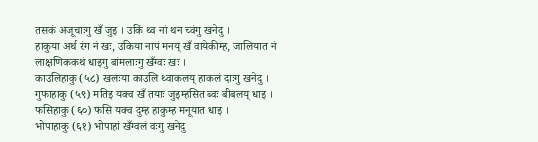तसकं अजूचाःगु खँ जुइ । उकिं थ्व नां थन च्वंगु खनेदु ।
हाकुया अर्थ रंग नं खः, उकिया नापं मनय् खँ वायेकीम्ह, जालियात नं लाक्षणिककथं धाइगु बांमलाःगु खँग्वः खः ।
काउलिहाकु (५८) खलःया काउलि थ्वाकलय् हाकलं दाःगु खनेदु ।
गुफाहाकु (५९) मतिइ यक्व खँ तयाः जुइम्हसित ब्वः बीबलय् धाइ ।
फसिहाकु (६०) फसि यक्व दुम्ह हाकुम्ह मनूयात धाइ ।
भोपाहाकु (६१) भोपाहां खँग्वलं वःगु खनेदु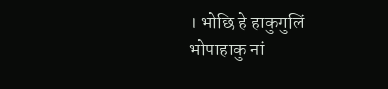। भोछि हे हाकुगुलिं भोपाहाकु नां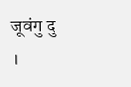जूवंगु दु ।